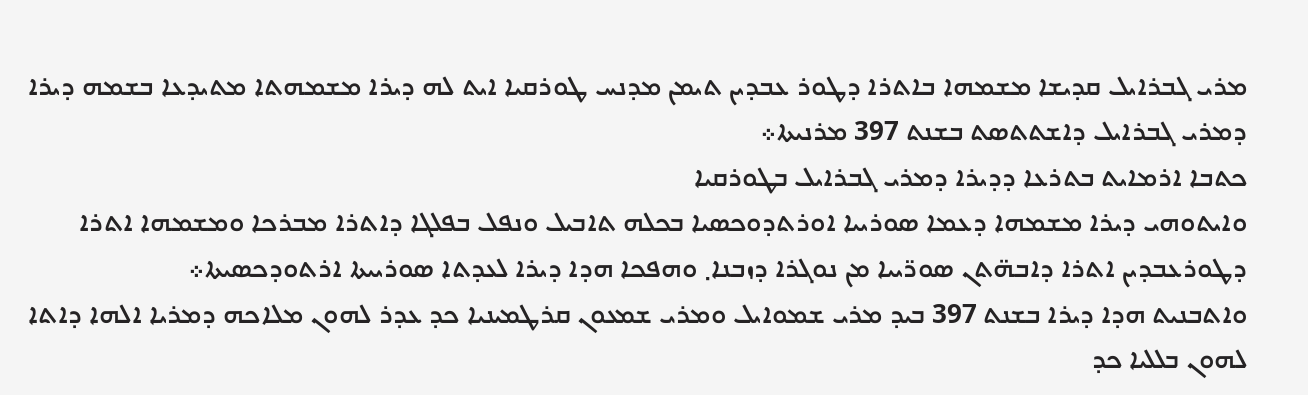ܡܪܝ ܓܒܪܐܝܠ ܩܕܝܫܐ ܡܫܡܗܐ ܒܐܬܪܐ ܕܛܘܪ ܥܒܕܝܢ ܬܝܡܢ ܡܕܢܚ ܛܘܪܩܝܐ ܐܝܬ ܠܗ ܕܝܪܐ ܡܫܡܗܬܐ ܡܬܝܕܥܐ ܒܫܡܗ ܕܝܪܐ ܕܡܪܝ ܓܒܪܐܝܠ ܕܐܫܬܬܣܬ ܒܫܢܬ 397 ܡܪܢܝܬܐ܀
ܟܬܒܐ ܐܪܡܐܝܬ ܒܬܪܥܐ ܕܕܝܪܐ ܕܡܪܝ ܓܒܪܐܝܠ ܒܛܘܪܩܝܐ
ܘܐܝܬܘܗܝ ܕܝܪܐ ܡܫܡܗܐ ܕܥܡܐ ܣܘܪܝܝܐ ܐܘܪܬܕܘܟܣܝܐ ܒܟܠܗ ܬܐܒܝܠ ܘܢܦܠ ܒܦܠܓܐ ܕܐܬܪܐ ܡܒܪܟܐ ܘܡܫܡܗܐ ܐܬܪܐ ܕܛܘܪܥܒܕܝܢ ܐܬܪܐ ܕܐܒܗ̈ܬܢ ܣܘܪ̈ܝܝܐ ܡܢ ܢܘܓܪܐ ܕܙܒܢܐ܂ ܘܗܦܟܐ ܗܕܐ ܕܝܪܐ ܠܥܕܬܐ ܣܘܪܝܝܬܐ ܐܪܬܘܕܟܣܝܬܐ܀
ܘܐܬܒܢܝܬ ܗܕܐ ܕܝܪܐ ܒܫܢܬ 397 ܒܝܕ ܡܪܝ ܫܡܘܐܝܠ ܘܡܪܝ ܫܡܥܘܢ ܩܪܛܡܝܢܝܐ ܟܕ ܥܕܪ ܠܗܘܢ ܡܠܐܟܗ ܕܡܪܝܐ ܐܠܗܐ ܕܐܬܐ ܠܗܘܢ ܒܠܠܝܐ ܟܕ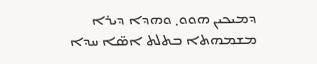ܕܡܝܟܝܢ ܗܘܘ܂ ܘܗܕܐ ܕܝܪܐ ܡܫܡܗܬܐ ܒܬܠܬ ܐܣ̈ܐ ܚܕܐ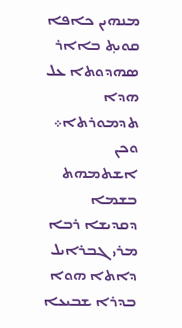ܡܢܗܝܢ ܟܐܦܐ ܩܘܝܬ̥ ܒܐܐܪ ܣܗܕܘܬܐ ܥܠ ܗܕܐ ܬܕܡܘܪܬܐ܀
ܘܟܢ ܐܫܬܡܗܬ ܒܫܡܐ ܕܩܕܝܫܐ ܪܒܐ ܡܪܝ ܓܒܪܐܝܠ ܕܐܬܐ ܗܘܐ ܒܕܪܐ ܫܒܝܥܐ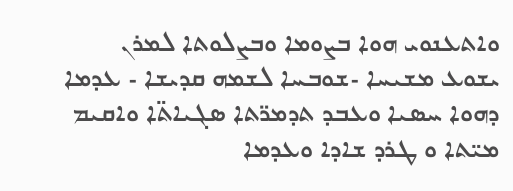ܘܐܬܥܢܘܝ ܗܘܐ ܒܨܘܡܐ ܘܒܨܠܘܬܐ ܠܡܪܢ ܝܫܘܥ ܡܫܝܚܐ -ܫܘܒܚܐ ܠܫܡܗ ܩܕܝܫܐ - ܥܕܡܐ ܕܗܘܐ ܚܣܝܐ ܘܥܒܕ ܬܕܡܪ̈ܬܐ ܣܓܝܐܬ̈ܐ ܘܐܩܝܡ ܡܝ̈ܬܐ ܘ ܛܪܕ ܫܐܕܐ ܘܥܕܡܐ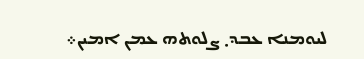ܠܝܘܡܢܐ ܥܒܕ܂ ܨܠܘܬܗ ܥܡܢ ܐܡܝܢ܀